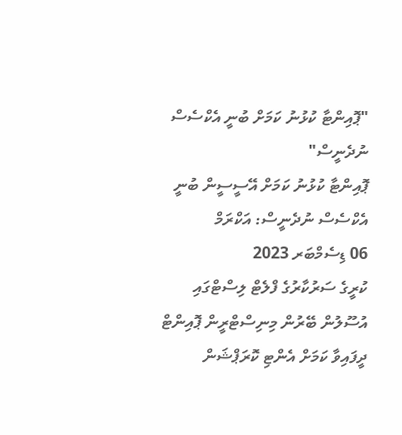"ޕޮއިންޓާ ކުޅުނު ކަމަށް ބުނީ އެކްސެސް ނުދެނީސް"
ޕޮއިންޓާ ކުޅުނު ކަމަށް އޭސީސީން ބުނީ އެކްސެސް ނުދެނީސް: އަކްރަމް
06 ޑިސެމްބަރ 2023
ކުރީގެ ސަރުކާރުގެ ފްލެޓް ލިސްޓްގައި އުސޫލުން ބޭރުން މިނިސްޓްރީން ޕޮއިންޓް ދީފައިވާ ކަމަށް އެންޓި ކޮރަޕްޝަން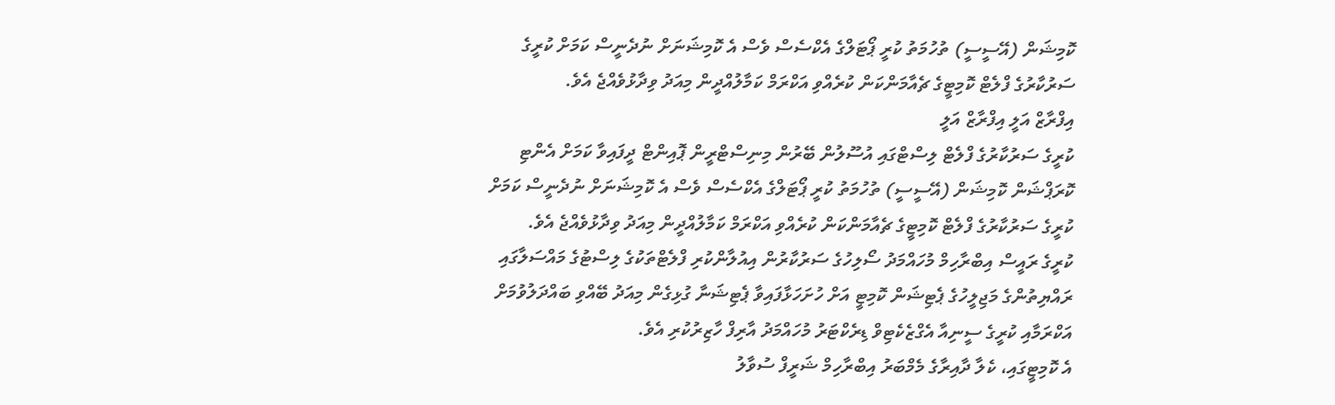ކޮމިޝަން (އޭސީސީ) ތުހުމަތު ކުރީ ޕޯޓަލްގެ އެކްސެސް ވެސް އެ ކޮމިޝަނަށް ނުދެނީސް ކަމަށް ކުރީގެ ސަރުކާރުގެ ފްލެޓް ކޮމިޓީގެ ޗެއާމަންކަން ކުރެއްވި އަކްރަމް ކަމާލުއްދީން މިއަދު ވިދާޅުވެއްޖެ އެވެ.
އިފްރާޒް އަލީ އިފްރާޒް އަލީ
ކުރީގެ ސަރުކާރުގެ ފްލެޓް ލިސްޓްގައި އުސޫލުން ބޭރުން މިނިސްޓްރީން ޕޮއިންޓް ދީފައިވާ ކަމަށް އެންޓި ކޮރަޕްޝަން ކޮމިޝަން (އޭސީސީ) ތުހުމަތު ކުރީ ޕޯޓަލްގެ އެކްސެސް ވެސް އެ ކޮމިޝަނަށް ނުދެނީސް ކަމަށް ކުރީގެ ސަރުކާރުގެ ފްލެޓް ކޮމިޓީގެ ޗެއާމަންކަން ކުރެއްވި އަކްރަމް ކަމާލުއްދީން މިއަދު ވިދާޅުވެއްޖެ އެވެ.
ކުރީގެ ރައީސް އިބްރާހިމް މުހައްމަދު ސޯލިހުގެ ސަރުކާރުން އިއުލާންކުރި ފްލެޓްތަކުގެ ލިސްޓުގެ މައްސަލާގައި ރައްޔިތުންގެ މަޖިލީހުގެ ޕެޓިޝަން ކޮމިޓީ އަށް ހުށަހަޅާފައިވާ ޕެޓިޝަނާ ގުޅިގެން މިއަދު ބޭއްވި ބައްދަލުވުމަށް އަކްރަމާއި ކުރީގެ ސީނިއާ އެގްޒެކެޓިވް ޑިރެކްޓަރު މުހައްމަދު އާރިފް ހާޒިރުކުރި އެވެ.
އެ ކޮމިޓީގައި، ކެލާ ދާއިރާގެ މެމްބަރު އިބްރާހިމް ޝަރީފް ސުވާލު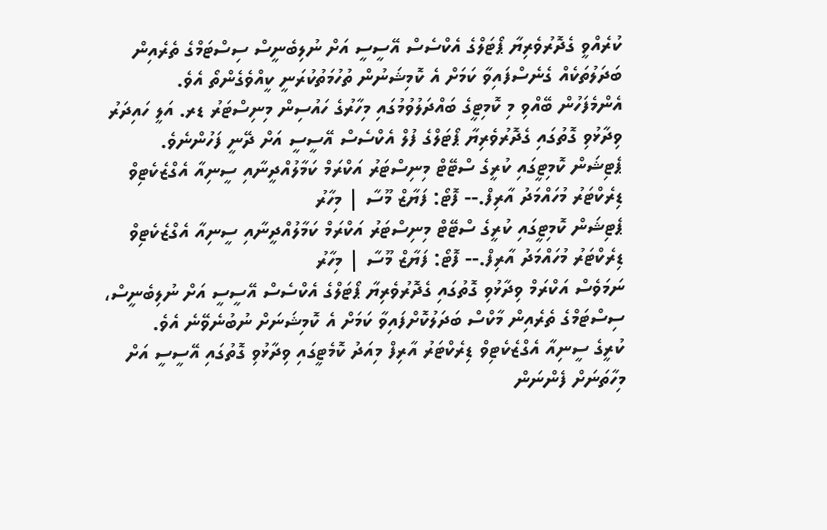ކުރެއްވީ ގެދޮރުވެރިޔާ ޕޯޓަލްގެ އެކްސެސް އޭސީސީ އަށް ނުލިބެނީސް ސިސްޓަމްގެ ތެރެއިން ބަދަލުތަކެއް ގެނެސްފައިވާ ކަމަށް އެ ކޮމިޝަނުން ތުހުމަތުކުރަނީ ކީއްވެގެންތޯ އެވެ.
އެންމެފަހުން ބޭއްވި މި ކޮމިޓީގެ ބައްދަލުވުމުގައި މިހާރުގެ ހައުސިން މިނިސްޓަރު ޑރ. އަލީ ހައިދަރު ވިދާޅުވި ގޮތުގައި ގެދޮރުވެރިޔާ ޕޯޓަލްގެ ފުލް އެކްސެސް އޭސީސީ އަށް ދޭނީ ފަހުންނެވެ.
ޕެޓިޝަން ކޮމިޓީގައި ކުރީގެ ސްޓޭޓް މިނިސްޓަރު އަކްރަމް ކަމާލުއްދީނާއި ސީނިއާ އެގްޒެކެޓިވް ޑިރެކްޓަރު މުހައްމަދު އާރިފް.-- ފޮޓޯ: ފަޔާޒް މޫސާ | މިހާރު
ޕެޓިޝަން ކޮމިޓީގައި ކުރީގެ ސްޓޭޓް މިނިސްޓަރު އަކްރަމް ކަމާލުއްދީނާއި ސީނިއާ އެގްޒެކެޓިވް ޑިރެކްޓަރު މުހައްމަދު އާރިފް.-- ފޮޓޯ: ފަޔާޒް މޫސާ | މިހާރު
ނަމަވެސް އަކްރަމް ވިދާޅުވި ގޮތުގައި ގެދޮރުވެރިޔާ ޕޯޓަލްގެ އެކްސެސް އޭސީސީ އަށް ނުލިބެނީސް، ސިސްޓަމްގެ ތެރެއިން މާކްސް ބަދަލުކޮށްފައިވާ ކަމަށް އެ ކޮމިޝަނަށް ނުބުނެވޭނެ އެވެ.
ކުރީގެ ސީނިއާ އެގްޒެކެޓިވް ޑިރެކްޓަރު އާރިފް މިއަދު ކޮމެޓީގައި ވިދާޅުވި ގޮތުގައި އޭސީސީ އަށް މިހާތަނަށް ފެންނަން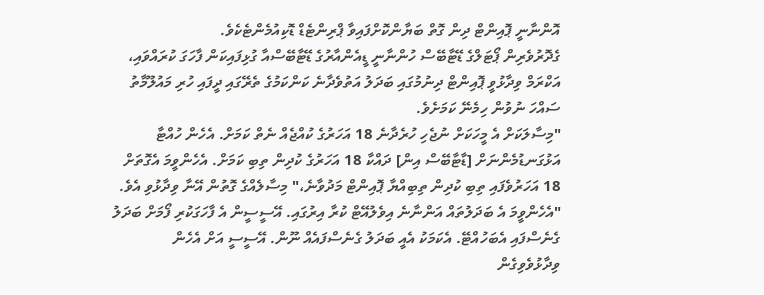އޮންނާނީ ޕޮއިންޓް ދިން ގޮތް ބަޔާންކޮށްފައިވާ ޕްރިންޓެޑް ޑޮކިއުމެންޓެކެވެ.
ގެދޮރުވެރިން ޕޯޓަލްގެ ޑޭޓާބޭސް ހުންނާނީ ޑީއެންއާރުގެ ޑޭޓާބޭސްއާ ގުޅިފައިކަން ފާހަގަ ކުރައްވައި، އަކްރަމް ވިދާޅުވީ ޕޮއިންޓް ދިނުމުގައި ބަދަލު އަތުވެދާނެ ކަންކަމުގެ ތެރޭގައި ދީފައި ހުރި މައުލޫމާތު ސައްހަ ނުވުން ހިމެނޭ ކަމަށެވެ.
"މިސާލަކަށް އެ މީހަކަށް ނުޖެހި ހުރެދާނެ 18 އަހަރުގެ ކުއްޖެއް ނެތް ކަމަށް. އެހެން ހުއްޓާ އަޅުގަނޑުމެންނަށް [ޑާޓާބޭސް އިން] ދައްކާ 18 އަހަރުގެ ކުދިން ތިބި ކަމަށް. އެހެންވީމަ އެގޮތަށް 18 އަހަރުވެފައި ތިބި ކުދިން ތިބިއްޔާ ޕޮއިންޓް މަދުވާނެ،" މިސާލެއްގެ ގޮތުން އޭނާ ވިދާޅުވި އެވެ.
"އެހެންވީމަ އެ ބަދަލުތައް އަންނާނެ އިވެލުއޭޓް ކުރާ އިރުގައި. އޭސީސީން އެ ފާހަގަކުރި ފޯމަށް ބަދަލު ގެނެސްފައި އެބަހުއްޓޭ. އެކަމަކު އެއީ ބަދަލު ގެނެސްފައެއް ނޫން. އޭސީސީ އަށް އެހެން ވިދާޅުވެވިގެން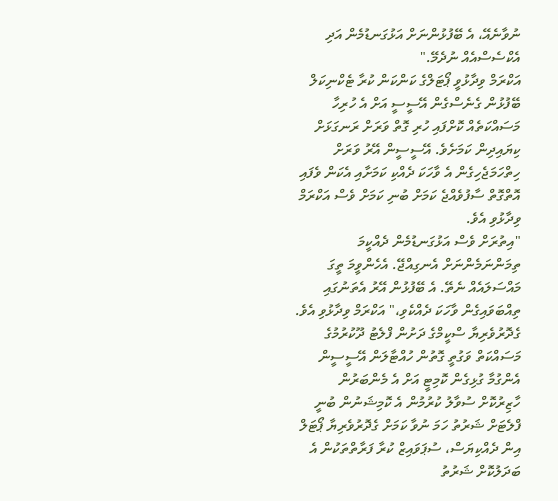ނުވާނެއޭ، އެ ބޭފުޅުންނަށް އަޅުގަނޑުމެން އަދި އެކްސެސްއެއް ނުދެމޭ."
އަކްރަމް ވިދާޅުވީ ޕޯޓަލްގެ ކަންކަން ކުރާ ޓެކްނިކަލް ބޭފުޅުން ގެނެސްގެން އޭސީސީ އަށް އެ ހުރިހާ މަސައްކަތެއް ކޮށްފައި ހުރި ގޮތް ވަރަށް ރަނގަޅަށް ކިޔައިދިން ކަމަށެވެ. އޭސީސީން އޭރު ވަރަށް ހިތްހަމަޖެހިގެން އެ ވާހަކަ ދެއްކި ކަމަށާއި އެކަން ވެފައި އޮތްގޮތް ސާފުވެއްޖެ ކަމަށް ބުނި ކަމަށް ވެސް އަކްރަމް ވިދާޅުވި އެވެ.
"އިތުރަށް ވެސް އަޅުގަނޑުމެން ދެއްކީމަ ތިމަންނަމެންނަށް އެނގިއްޖޭ. އެހެންވީމަ ތީގަ މައްސަލައެއް ނެތޭ. އެ ބޭފުޅުން އޭރު އެތަނުގައި ތިއްބަވައިގެން ވާހަކަ ދެއްކެވި،" އަކްރަމް ވިދާޅުވި އެވެ.
ގެދޮރުވެރިޔާ ސްކީމްގެ ދަށުން ފްލެޓު ދޫކުރުމުގެ މަސައްކަތް ވަގުތީ ގޮތުން ހުއްޓާލަން އޭސީސީން އެންގުމާ ގުޅިގެން ކޮމިޓީ އަށް އެ މެންބަރުން ހާޒިރުކޮށް ސުވާލު ކުރުމުން އެ ކޮމިޝަނުން ބުނީ ފްލެޓަށް ޝަރުތު ހަމަ ނުވާ ކަމަށް ގެދޮރުވެރިޔާ ޕޯޓަލް އިން ދެއްކިޔަސް، ސުޕަވައިޒް ކުރާ ފަރާތްތަކުން އެ ބަދަލުކޮށް ޝަރުތު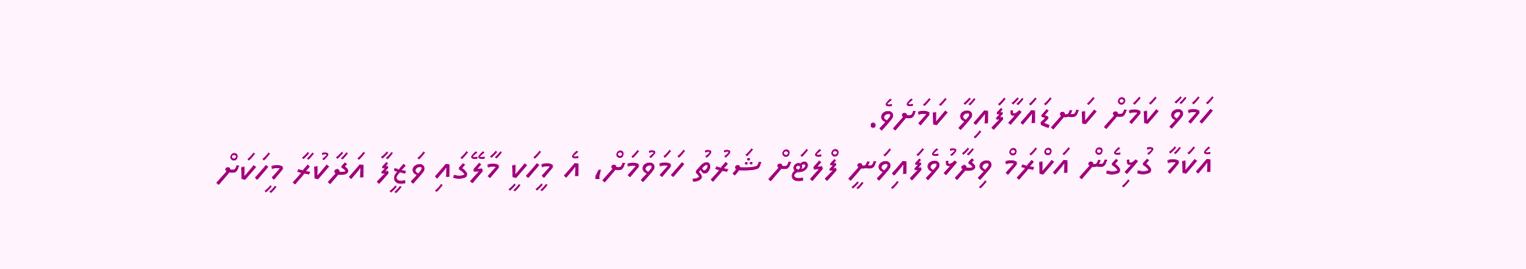ހަމަވާ ކަމަށް ކަނޑައަޅާފައިވާ ކަމަށެވެ.
އެކަމާ ގުޅިގެން އަކްރަމް ވިދާޅުވެފައިވަނީ ފްލެޓަށް ޝަރުތު ހަމަވުމަށް، އެ މީހަކީ މާލޭގައި ވަޒީފާ އަދާކުރާ މީހަކަށް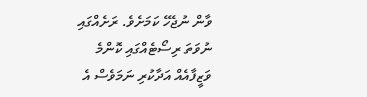ވާން ނުޖެހޭ ކަމަށެވެ. ރަށެއްގައި ނުވަތަ ރިސޯޓެއްގައި ކޮންމެ ވަޒީފާއެއް އަދާކުރި ނަމަވެސް އެ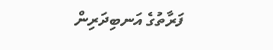ފަރާތުގެ އަނބިދަރިން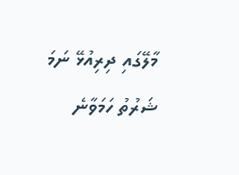މާލޭގައި ދިރިއުޅޭ ނަމަ ޝަރުތު ހަމަވާނެ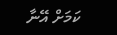ކަމަށް އޭނާ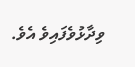ވިދާޅުވެފައިވެ އެވެ.